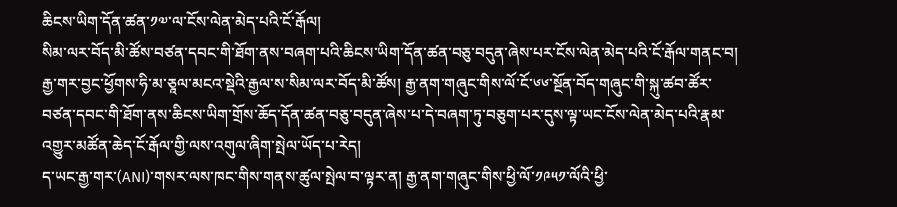ཆིངས་ཡིག་དོན་ཚན་༡༧་ལ་ངོས་ལེན་མེད་པའི་ངོ་རྒོལ།
སིམ་ལར་བོད་མི་ཚོས་བཙན་དབང་གི་ཐོག་ནས་བཞག་པའི་ཆིངས་ཡིག་དོན་ཚན་བཅུ་བདུན་ཞེས་པར་ངོས་ལེན་མེད་པའི་ངོ་རྒོལ་གནང་བ།
རྒྱ་གར་བྱང་ཕྱོགས་ཧི་མ་ཅཱལ་མངའ་སྡེའི་རྒྱལ་ས་སིམ་ལར་བོད་མི་ཚོས། རྒྱ་ནག་གཞུང་གིས་ལོ་ངོ་༦༦་སྔོན་བོད་གཞུང་གི་སྐུ་ཚབ་ཚོར་བཙན་དབང་གི་ཐོག་ནས་ཆིངས་ཡིག་གྲོས་ཆོད་དོན་ཚན་བཅུ་བདུན་ཞེས་པ་དེ་བཞག་ཏུ་བཅུག་པར་དུས་ལྟ་ཡང་ངོས་ལེན་མེད་པའི་རྣམ་འགྱུར་མཚོན་ཆེད་ངོ་རྒོལ་གྱི་ལས་འགུལ་ཞིག་སྤེལ་ཡོད་པ་རེད།
ད་ཡང་རྒྱ་གར་(ANI)་གསར་ལས་ཁང་གིས་གནས་ཚུལ་སྤེལ་བ་ལྟར་ན། རྒྱ་ནག་གཞུང་གིས་ཕྱི་ལོ་༡༩༥༡་ལོའི་ཕྱི་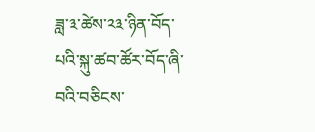ཟླ་༣་ཚེས་༢༣་ཉིན་བོད་པའི་སྐུ་ཚབ་ཚོར་བོད་ཞི་བའི་བཅིངས་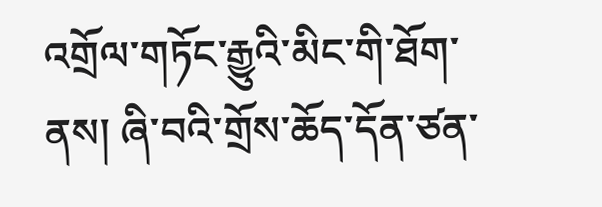འགྲོལ་གཏོང་རྒྱུའི་མིང་གི་ཐོག་ནས། ཞི་བའི་གྲོས་ཆོད་དོན་ཙན་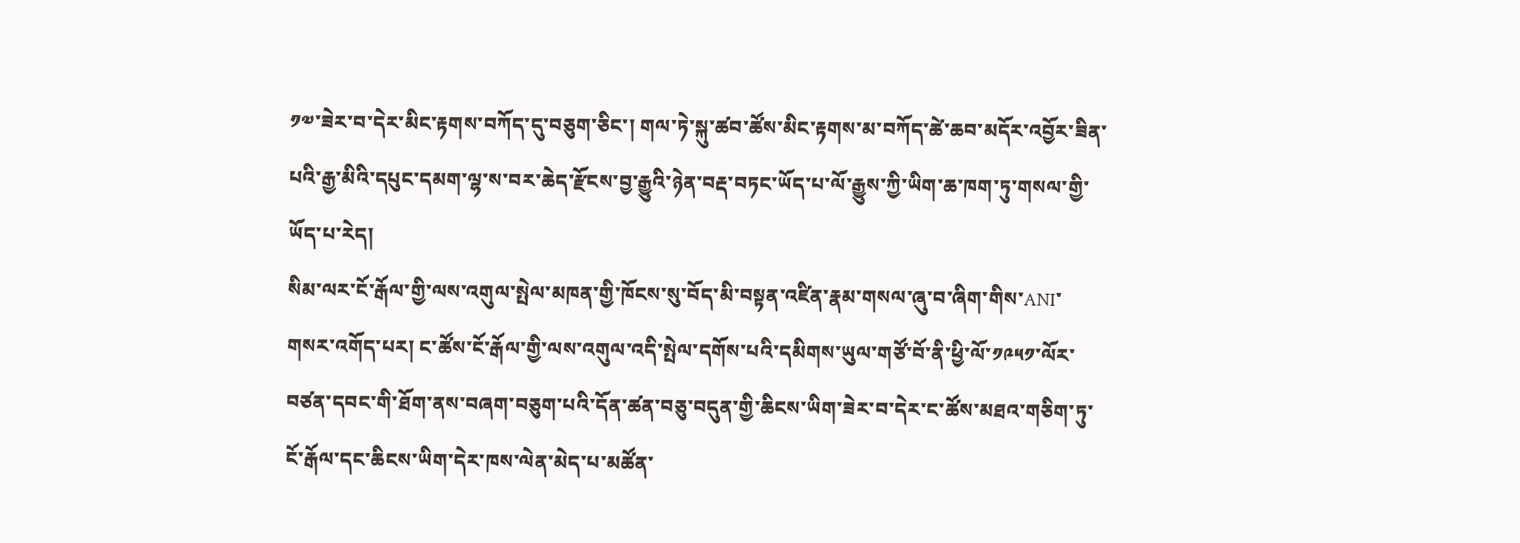༡༧་ཟེར་བ་དེར་མིང་རྟགས་བཀོད་དུ་བཅུག་ཅིང་། གལ་ཏེ་སྐུ་ཚབ་ཚོས་མིང་རྟགས་མ་བཀོད་ཚེ་ཆབ་མདོར་འབྱོར་ཟིན་པའི་རྒྱ་མིའི་དཔུང་དམག་ལྷ་ས་བར་ཆེད་རྫོངས་བྱ་རྒྱུའི་ཉེན་བརྡ་བཏང་ཡོད་པ་ལོ་རྒྱུས་ཀྱི་ཡིག་ཆ་ཁག་ཏུ་གསལ་གྱི་ཡོད་པ་རེད།
སིམ་ལར་ངོ་རྒོལ་གྱི་ལས་འགུལ་སྤེལ་མཁན་གྱི་ཁོངས་སུ་བོད་མི་བསྟན་འཛིན་རྣམ་གསལ་ཞུ་བ་ཞིག་གིས་ANI་གསར་འགོད་པར། ང་ཚོས་ངོ་རྒོལ་གྱི་ལས་འགུལ་འདི་སྤེལ་དགོས་པའི་དམིགས་ཡུལ་གཙོ་བོ་ནི་ཕྱི་ལོ་༡༩༥༡་ལོར་བཙན་དབང་གི་ཐོག་ནས་བཞག་བཅུག་པའི་དོན་ཚན་བཅུ་བདུན་གྱི་ཆིངས་ཡིག་ཟེར་བ་དེར་ང་ཚོས་མཐའ་གཅིག་ཏུ་ངོ་རྒོལ་དང་ཆིངས་ཡིག་དེར་ཁས་ལེན་མེད་པ་མཚོན་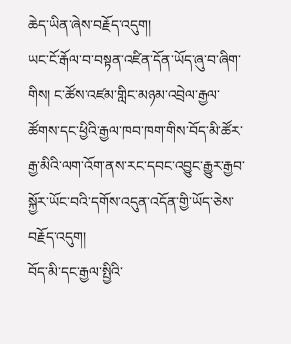ཆེད་ཡིན་ཞེས་བརྗོད་འདུག།
ཡང་ངོ་རྒོལ་བ་བསྟན་འཛིན་དོན་ཡོད་ཞུ་བ་ཞིག་གིས། ང་ཚོས་འཛམ་གླིང་མཉམ་འབྲེལ་རྒྱལ་ཚོགས་དང་ཕྱིའི་རྒྱལ་ཁབ་ཁག་གིས་བོད་མི་ཚོར་རྒྱ་མིའི་ལག་འོག་ནས་རང་དབང་འབྱུང་རྒྱུར་རྒྱབ་སྐྱོར་ཡོང་བའི་དགོས་འདུན་འདོན་གྱི་ཡོད་ཅེས་བརྗོད་འདུག།
བོད་མི་དང་རྒྱལ་སྤྱིའི་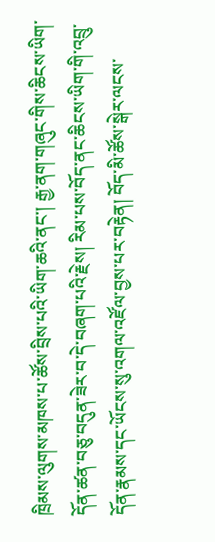ཁྲིམས་ལུགས་མཁས་པ་ཚོས་བྲིས་པའི་ཡིག་ཆའི་ནང་། རྒྱ་ནག་གཞུང་གིས་ཆིངས་ཡིག་དོན་ཚན་བཅུ་བདུན་ཟེར་བ་དེ་བཞག་པའི་རྗེས། རིམ་པས་བོད་ནང་ཆིངས་ཡིག་གི་འབྲུ་དོན་རྣམས་དང་ཡོངས་སུ་འགལ་འཛོལ་བྱས་པར་བརྟེན། བོད་མི་ཚོས་སྒེར་ལངས་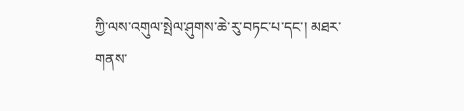ཀྱི་ལས་འགུལ་སྤེལ་ཤུགས་ཆེ་རུ་བཏང་པ་དང་། མཐར་གནས་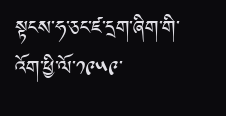སྟངས་ཧ་ཅང་ཛ་དྲག་ཞིག་གི་འོག་ཕྱི་ལོ་༡༩༥༩་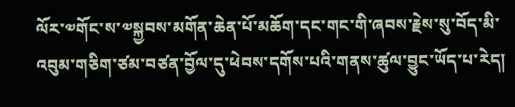ལོར་༧གོང་ས་༧སྐྱབས་མགོན་ཆེན་པོ་མཆོག་དང་གང་གི་ཞབས་རྗེས་སུ་བོད་མི་འབུམ་གཅིག་ཙམ་བཙན་བྱོལ་དུ་ཕེབས་དགོས་པའི་གནས་ཚུལ་བྱུང་ཡོད་པ་རེད།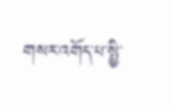གསར་འགོད་པ་སྤྱི་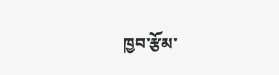ཁྱབ་རྩོམ་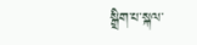སྒྲིག་པ་སྐལ་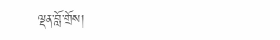ལྡན་བློ་གྲོས།